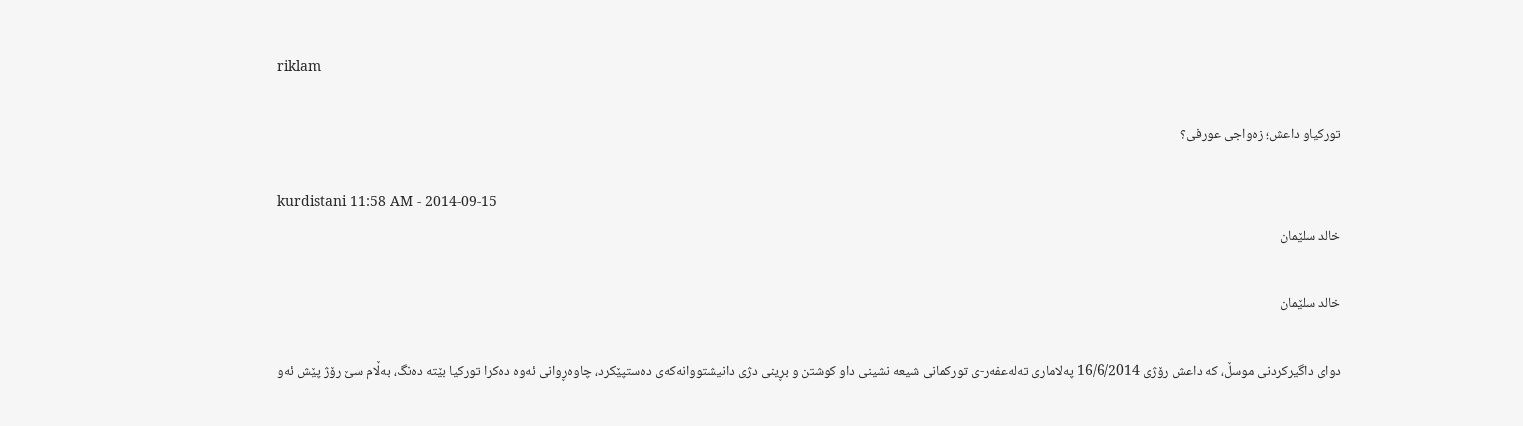riklam

توركیاو داعش؛ زه‌واجی عورفی؟ ‌

kurdistani 11:58 AM - 2014-09-15
خالد سلێمان‌

خالد سلێمان‌

دوای داگیركردنی موسڵ، كه‌ داعش رۆژی 16/6/2014 په‌لاماری ته‌له‌عفه‌ر-ی توركمانی شیعه‌ نشینی داو كوشتن و بڕینی دژی دانیشتووانه‌كه‌ی ده‌ستپێكرد، چاوه‌ڕوانی ئه‌وه‌ ده‌كرا توركیا بێته‌ ده‌نگ، به‌ڵام سێ رۆژ پێش ئه‌و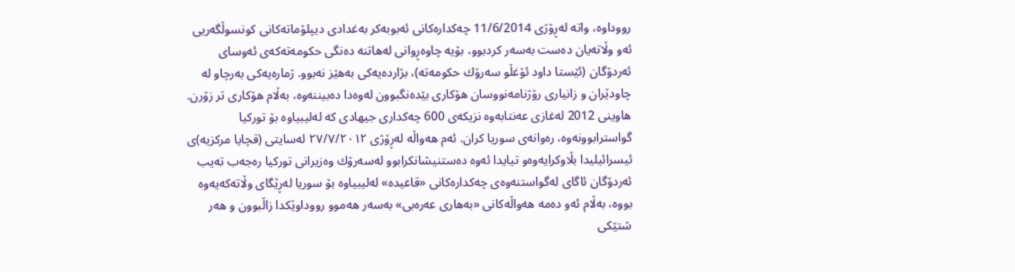رووداوه‌، واته‌ له‌ڕۆژی 11/6/2014 چه‌كداره‌كانی ئه‌بوبه‌كر به‌غدادی دیپلۆماته‌كانی كونسوڵگه‌ریی ئه‌و وڵاته‌یان ده‌ست به‌سه‌ر كردبوو، بۆیه‌ چاوه‌ڕوانی له‌هاتنه‌ ده‌نگی حكومه‌ته‌كه‌ی ئه‌وسای ئه‌ردۆگان (ئێستا داود ئۆغڵو سه‌رۆك حكومه‌ته‌)، بژارده‌یه‌كی به‌هێز نه‌بوو. ژماره‌یه‌كی به‌رچاو له‌ چاودێران و زانیاری رۆژنامه‌نووسان هۆكاری بێده‌نگبوون له‌وه‌دا ده‌بیننه‌وه‌، به‌ڵام هۆكاری تر زۆرن.
هاوینی 2012 له‌غازی عه‌نتابه‌وه‌ نزیكه‌ی 600 چه‌كداری جیهادی كه‌ له‌لیبیاوه‌ بۆ توركیا گواسترابوونه‌وه‌، ره‌وانه‌ی سوریا كران. ئه‌م هه‌واڵه‌ له‌ڕۆژی ٢٧/٧/٢٠١٢ له‌سایتی (قچایا مركزیه‌)ی ئیسرائیلیدا بڵاوكرایه‌وه‌و تیایدا ئه‌وه‌ ده‌ستنیشانكرابوو له‌سه‌رۆك وه‌زیرانی توركیا ره‌جه‌ب ته‌یب ئه‌ردۆگان ئاگای له‌گواستنه‌وه‌ی چه‌كداره‌كانی «قاعیده‌» له‌لیبیاوه‌ بۆ سوریا له‌ڕێگای وڵاته‌كه‌یه‌وه‌ بووه‌، به‌ڵام ئه‌و ده‌مه‌ هه‌واڵه‌كانی «به‌هاری عه‌ره‌بی» به‌سه‌ر هه‌موو رووداوێكدا زاڵبوون و هه‌ر شتێكی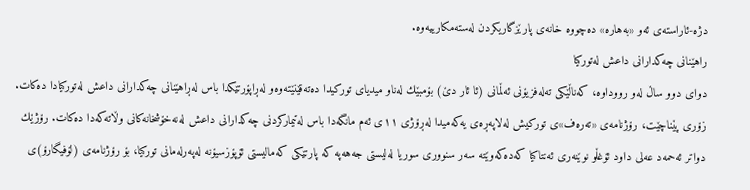دژه‌-ئاراسته‌ی ئه‌و «به‌هاره‌» ده‌چووه‌ خانه‌ی پارێزگاریكردن له‌سته‌مكارییه‌وه‌.
راهێنانی چه‌كدارانی داعش له‌توركیا
دوای دوو ساڵ له‌و رووداوه‌، كه‌ناڵێكی ته‌له‌فزیۆنی ئه‌ڵمانی (ئا ئار دێ) بۆمبێك له‌ناو میدیای توركیدا ده‌ته‌قێنێته‌وه‌و له‌ڕاپۆرتێكدا باس له‌ڕاهێنانی چه‌كدارانی داعش له‌توركیادا ده‌كات. زۆری پێناچێت، رۆژنامه‌ی «ته‌ره‌ف»ی توركیش له‌لاپه‌ڕه‌ی یه‌كه‌میدا له‌ڕۆژی ١١ی ئه‌م مانگه‌دا باس له‌تیماركردنی چه‌كدارانی داعش له‌نه‌خۆشخانه‌كانی وڵاته‌كه‌دا ده‌كات. رۆژێك دواتر ئه‌حمه‌د عه‌لی داود ئۆغڵو نوێنه‌ری ئه‌نتاكیا كه‌ده‌كه‌وێته‌ سه‌ر سنووری سوریا له‌لیستی جه‌هه‌په‌ كه‌ پارتێكی كه‌مالیستی ئۆپۆزسیۆنه‌ له‌په‌رله‌مانی توركیا، بۆ رۆژنامه‌ی (لۆفیگارۆ)ی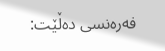فه‌ره‌نسی ده‌ڵێت: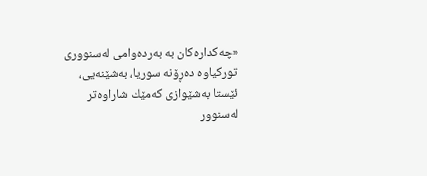«چه‌كداره‌كان به‌ به‌رده‌وامی له‌سنووری توركیاوه‌ ده‌ڕۆنه‌ سوریا، به‌شێنه‌یی، ئێستا به‌شێوازی كه‌مێك شاراوه‌تر له‌سنوور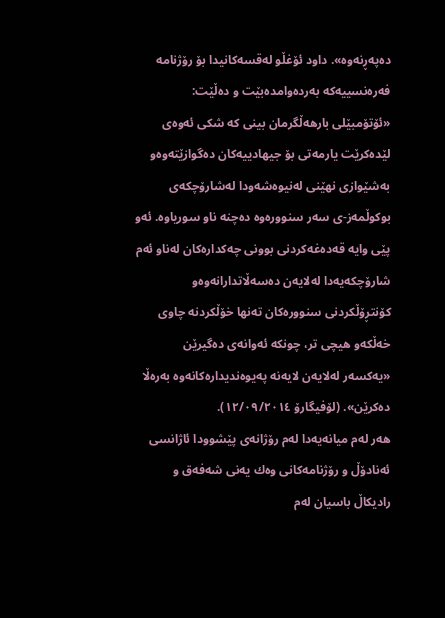ده‌په‌ڕنه‌وه‌». داود ئۆغڵو له‌قسه‌كانیدا بۆ رۆژنامه‌ فه‌ره‌نسییه‌كه‌ به‌رده‌وامده‌بێت و ده‌ڵێت: «ئۆتۆمبێلی بارهه‌ڵگرمان بینی كه‌ شكی ئه‌وه‌ی لێده‌كرێت یارمه‌تی بۆ جیهادییه‌كان ده‌گوازێته‌وه‌و به‌شێوازی نهێنی له‌نیوه‌شه‌ودا له‌شارۆچكه‌ی بوكوڵمه‌ز-ی سه‌ر سنووره‌وه‌ ده‌چنه‌ ناو سوریاوه‌. ئه‌و پێی وایه‌ قه‌ده‌غه‌كردنی بوونی چه‌كداره‌كان له‌ناو ئه‌م شارۆچكه‌یه‌دا له‌لایه‌ن ده‌سه‌ڵاتدارانه‌وه‌و كۆنتڕۆڵكردنی سنووره‌كان ته‌نها خۆڵكردنه‌ چاوی خه‌ڵكه‌و هیچی تر، چونكه‌ ئه‌وانه‌ی ده‌گیرێن «یه‌كسه‌ر له‌لایه‌ن لایه‌نه‌ په‌یوه‌ندیداره‌كانه‌وه‌ به‌ره‌ڵا ده‌كرێن». (لۆفیگارۆ ١٢/٠٩/٢٠١٤).
هه‌ر له‌م میانه‌یه‌دا له‌م رۆژانه‌ی پێشوودا ئاژانسی ئه‌نادۆڵ و رۆژنامه‌كانی وه‌ك یه‌نی شه‌فه‌ق و رادیكاڵ باسیان له‌م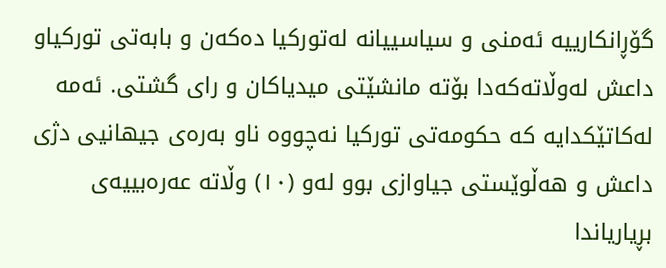گۆڕانكارییه‌ ئه‌منی و سیاسییانه‌ له‌توركیا ده‌كه‌ن و بابه‌تی توركیاو داعش له‌وڵاته‌كه‌دا بۆته‌ مانشێتی میدیاكان و رای گشتی. ئه‌مه‌ له‌كاتێكدایه‌ كه‌ حكومه‌تی توركیا نه‌چووه‌ ناو به‌ره‌ی جیهانیی دژی داعش و هه‌ڵوێستی جیاوازی بوو له‌و (١٠) وڵاته‌ عه‌ره‌بییه‌ی بڕیاریاندا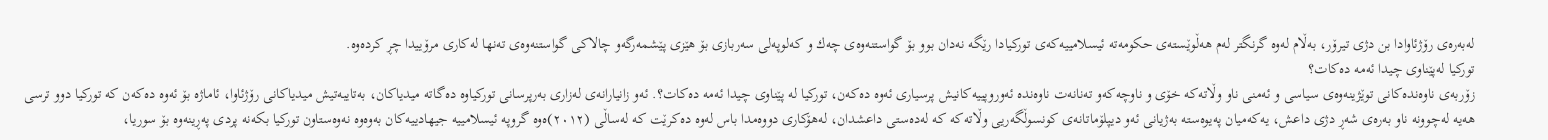له‌به‌ره‌ی رۆژئاوادا بن دژی تیرۆر، به‌ڵام له‌وه‌ گرنگتر له‌م هه‌ڵوێسته‌ی حكومه‌ته‌ ئیسلامییه‌كه‌ی توركیادا رێگه‌ نه‌دان بوو بۆ گواستنه‌وه‌ی چه‌ك و كه‌لوپه‌لی سه‌ربازی بۆ هێزی پێشمه‌رگه‌و چالاكی گواستنه‌وه‌ی ته‌نها له‌كاری مرۆییدا چڕ كرده‌وه‌.
توركیا له‌پێناوی چیدا ئه‌مه‌ ده‌كات؟
زۆربه‌ی ناوه‌نده‌كانی توێژینه‌وه‌ی سیاسی و ئه‌منی ناو وڵاته‌كه‌ خۆی و ناوچه‌كه‌و ته‌نانه‌ت ناوه‌نده‌ ئه‌وروپییه‌كانیش پرسیاری ئه‌وه‌ ده‌كه‌ن، توركیا له‌ پێناوی چیدا ئه‌مه‌ ده‌كات؟. ئه‌و زانیارانه‌ی له‌زاری به‌رپرسانی توركیاوه‌ ده‌گاته‌ میدیاكان، به‌تایبه‌تیش میدیاكانی رۆژئاوا، ئاماژه‌ بۆ ئه‌وه‌ ده‌كه‌ن كه‌ توركیا دوو ترسی هه‌یه‌ له‌چوونه‌ ناو به‌ره‌ی شه‌ڕ دژی داعش، یه‌كه‌میان په‌یوه‌سته‌ به‌ژیانی ئه‌و دیپلۆماتانه‌ی كونسوڵگه‌ریی وڵاته‌كه‌ كه‌ له‌ده‌ستی داعشدان، له‌هۆكاری دووه‌مدا باس له‌وه‌ ده‌كرێت كه‌ له‌ساڵی (٢٠١٢)ه‌وه‌ گروپه‌ ئیسلامییه‌ جیهادییه‌كان به‌وه‌وه‌ نه‌وه‌ستاون توركیا بكه‌نه‌ پردی په‌ڕینه‌وه‌ بۆ سوریا،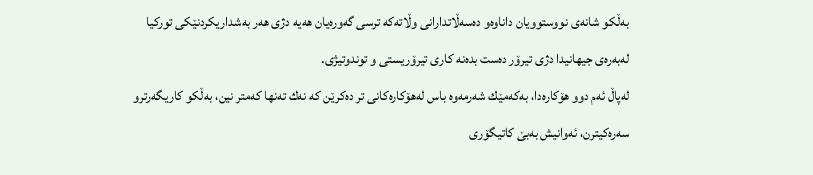به‌ڵكو شانه‌ی نووستوویان داناوه‌و ده‌سه‌ڵاتدارانی وڵاته‌كه‌ ترسی گه‌وره‌یان هه‌یه‌ دژی هه‌ر به‌شداریكردنێكی توركیا له‌به‌ره‌ی جیهانیدا دژی تیرۆر ده‌ست بده‌نه‌ كاری تیرۆریستی و توندوتیژی.
له‌پاڵ ئه‌م دوو هۆكاره‌دا، به‌كه‌مێك شه‌رمه‌وه‌ باس له‌هۆكاره‌كانی تر ده‌كرێن كه‌ نه‌ك ته‌نها كه‌متر نین، به‌ڵكو كاریگه‌رترو سه‌ره‌كیترن، ئه‌وانیش به‌بێ كاتیگۆری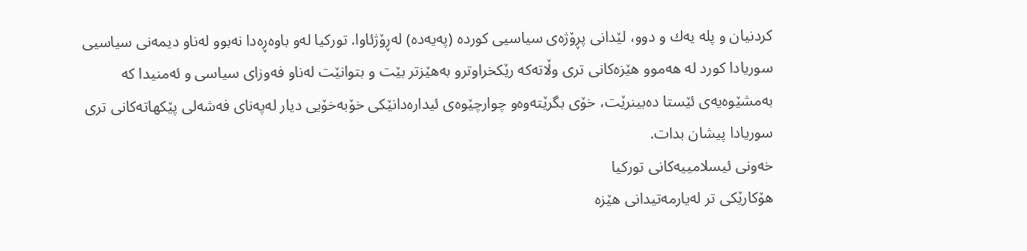كردنیان و پله‌ یه‌ك و دوو، لێدانی پڕۆژه‌ی سیاسیی كورده‌ (په‌یه‌ده‌) له‌ڕۆژئاوا. توركیا له‌و باوه‌ڕه‌دا نه‌بوو له‌ناو دیمه‌نی سیاسیی سوریادا كورد له‌ هه‌موو هێزه‌كانی تری وڵاته‌كه‌ رێكخراوترو به‌هێزتر بێت و بتوانێت له‌ناو فه‌وزای سیاسی و ئه‌منیدا كه‌ به‌مشێوه‌یه‌ی ئێستا ده‌بینرێت، خۆی بگرێته‌وه‌و چوارچێوه‌ی ئیداره‌دانێكی خۆبه‌خۆیی دیار له‌په‌نای فه‌شه‌لی پێكهاته‌كانی تری سوریادا پیشان بدات.
خه‌ونی ئیسلامییه‌كانی توركیا
هۆكارێكی تر له‌یارمه‌تیدانی هێزه‌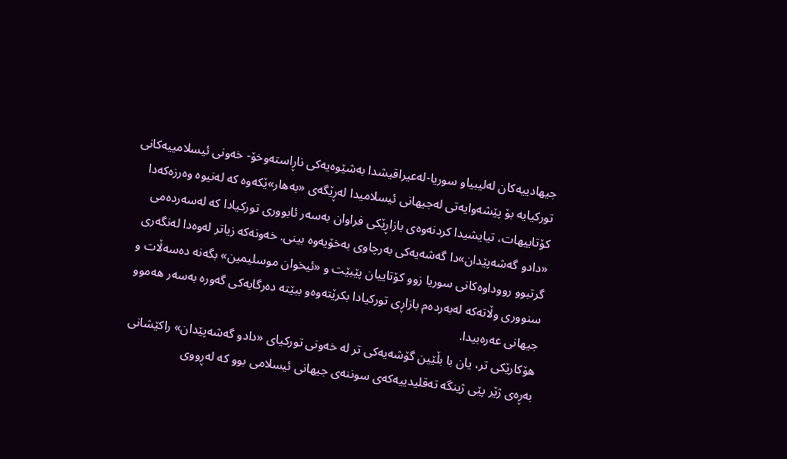جیهادییه‌كان له‌لیبیاو سوریا-له‌عیراقیشدا به‌شێوه‌یه‌كی ناڕاسته‌وخۆ- خه‌ونی ئیسلامییه‌كانی توركیایه‌ بۆ پێشه‌وایه‌تی له‌جیهانی ئیسلامیدا له‌ڕێگه‌ی «به‌هار»ێكه‌وه‌ كه‌ له‌نیوه‌ وه‌رزه‌كه‌دا كۆتاییهات، تیایشیدا كردنه‌وه‌ی بازاڕێكی فراوان به‌سه‌ر ئابووری توركیادا كه‌ له‌سه‌رده‌می «دادو گه‌شه‌پێدان»دا گه‌شه‌یه‌كی به‌رچاوی به‌خۆیه‌وه‌ بینی. خه‌ونه‌كه‌ زیاتر له‌وه‌دا له‌نگه‌ری گرتبوو رووداوه‌كانی سوریا زوو كۆتاییان پێبێت و «ئیخوان موسلیمین» بگه‌نه‌ ده‌سه‌ڵات و سنووری وڵاته‌كه‌ له‌به‌رده‌م بازاڕی توركیادا بكرێته‌وه‌و ببێته‌ ده‌رگایه‌كی گه‌وره‌ به‌سه‌ر هه‌موو جیهانی عه‌ره‌بیدا.
هۆكارێكی تر، یان با بڵێین گۆشه‌یه‌كی تر له‌ خه‌ونی توركیای «دادو گه‌شه‌پێدان» راكێشانی به‌ڕه‌ی ژێر پێی ژینگه‌ ته‌قلیدییه‌كه‌ی سوننه‌ی جیهانی ئیسلامی بوو كه‌ له‌ڕووی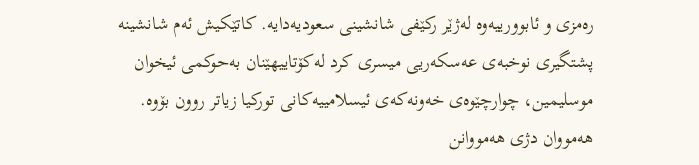ره‌مزی و ئابوورییه‌وه‌ له‌ژێر ركێفی شانشینی سعودیه‌دایه‌. كاتێكیش ئه‌م شانشینه‌ پشتگیری نوخبه‌ی عه‌سكه‌ریی میسری كرد له‌كۆتاییهێنان به‌حوكمی ئیخوان موسلیمین، چوارچێوه‌ی خه‌ونه‌كه‌ی ئیسلامییه‌كانی توركیا زیاتر روون بۆوه‌.
هه‌مووان دژی هه‌مووانن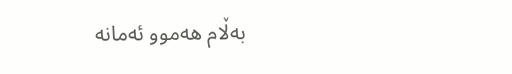به‌ڵام هه‌موو ئه‌مانه‌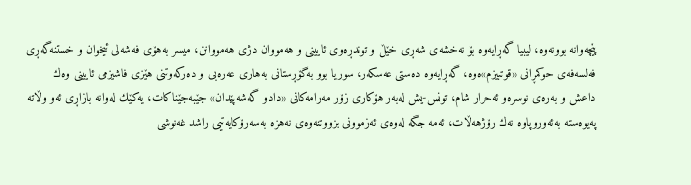پێچه‌وانه‌ بوونه‌وه‌، لیبیا گه‌ڕایه‌وه‌ بۆ نه‌خشه‌ی شه‌ڕی خێڵ و توندڕه‌وی ئایینی و هه‌مووان دژی هه‌مووانن، میسر به‌هۆی فه‌شه‌لی ئیخوان و خستنه‌گه‌ڕی فه‌لسه‌فه‌ی حوكمڕانی «قوتبیزم»ه‌وه‌، گه‌ڕایه‌وه‌ ده‌ستی عه‌سكه‌ر، سوریا بوو به‌گۆڕستانی به‌هاری عه‌ره‌بی و ده‌ركه‌وتنی هێزی فاشیزمی ئایینی وه‌ك داعش و به‌ره‌ی نوسره‌و ئه‌حرار شام، تونس-یش له‌به‌ر هۆكاری زۆر مه‌رامه‌كانی «دادو گه‌شه‌پێدان» جێبه‌جێناكات، یه‌كێك له‌وانه‌ بازاڕی ئه‌و وڵاته‌ په‌یوه‌سته‌ به‌ئه‌وروپاوه‌ نه‌ك رۆژهه‌ڵات، ئه‌مه‌ جگه‌ له‌وه‌ی ئه‌زموونی بزووتنه‌وه‌ی نه‌هزه‌ به‌سه‌رۆكایه‌تیی راشد غه‌نوشی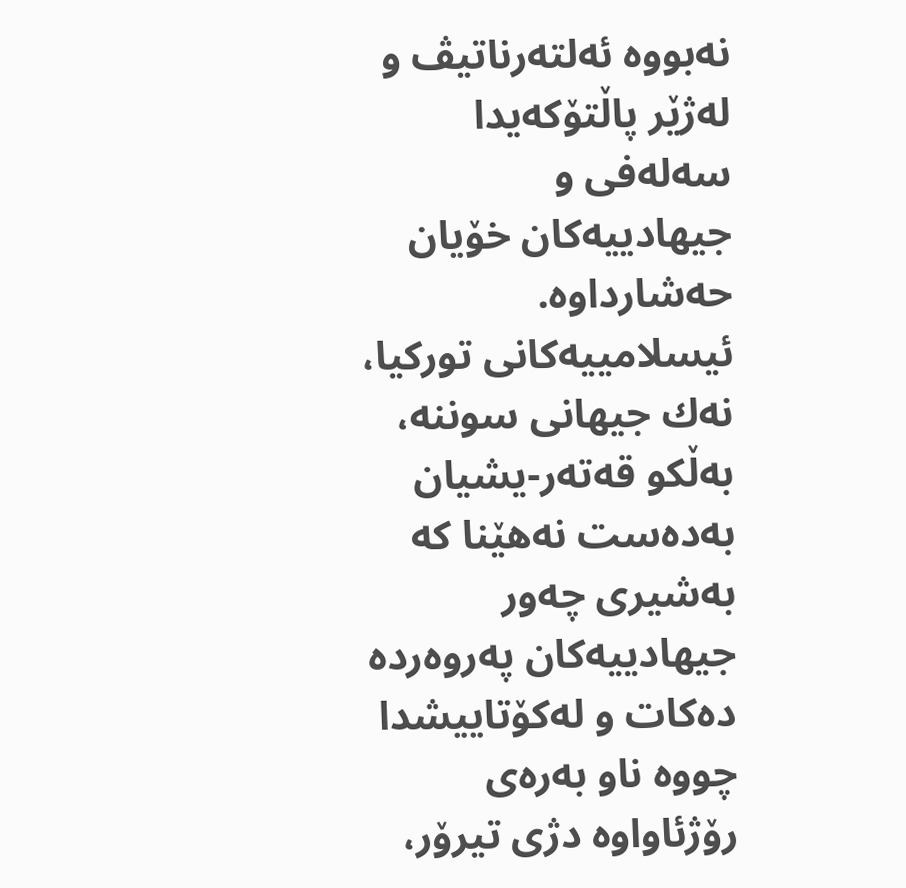نه‌بووه‌ ئه‌لته‌رناتیڤ و له‌ژێر پاڵتۆكه‌یدا سه‌له‌فی و جیهادییه‌كان خۆیان حه‌شارداوه‌.
ئیسلامییه‌كانی توركیا، نه‌ك جیهانی سوننه‌، به‌ڵكو قه‌ته‌ر-یشیان به‌ده‌ست نه‌هێنا كه‌ به‌شیری چه‌ور جیهادییه‌كان په‌روه‌رده‌ ده‌كات و له‌كۆتاییشدا چووه‌ ناو به‌ره‌ی رۆژئاواوه‌ دژی تیرۆر،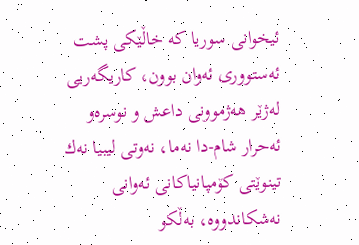ئیخوانی سوریا كه‌ خاڵێكی پشت ئه‌ستووری ئه‌وان بوون، كاریگه‌ریی له‌ژێر هه‌ژموونی داعش و نوسره‌و ئه‌حرار شام-دا نه‌ما، نه‌وتی لیبیا نه‌ك تینوێتی كۆمپانیاكانی ئه‌وانی نه‌شكاندووه‌، به‌ڵكو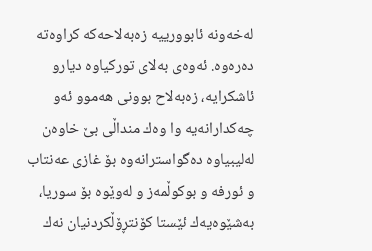له‌خه‌ونه‌ ئابوورییه‌ زه‌به‌لاحه‌كه‌ كراوه‌ته‌ ده‌ره‌وه‌. ئه‌وه‌ی به‌لای توركیاوه‌ دیارو ئاشكرایه‌، زه‌به‌لاح بوونی هه‌موو ئه‌و چه‌كدارانه‌یه‌ وا وه‌ك منداڵی بێ خاوه‌ن له‌لیبیاوه‌ ده‌گواسترانه‌وه‌ بۆ غازی عه‌نتاب و ئورفه‌ و بوكوڵمه‌ز و له‌وێوه‌ بۆ سوریا، به‌شێوه‌یه‌ك ئێستا كۆنتڕۆڵكردنیان نه‌ك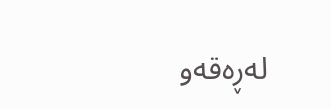له‌ڕه‌قه‌و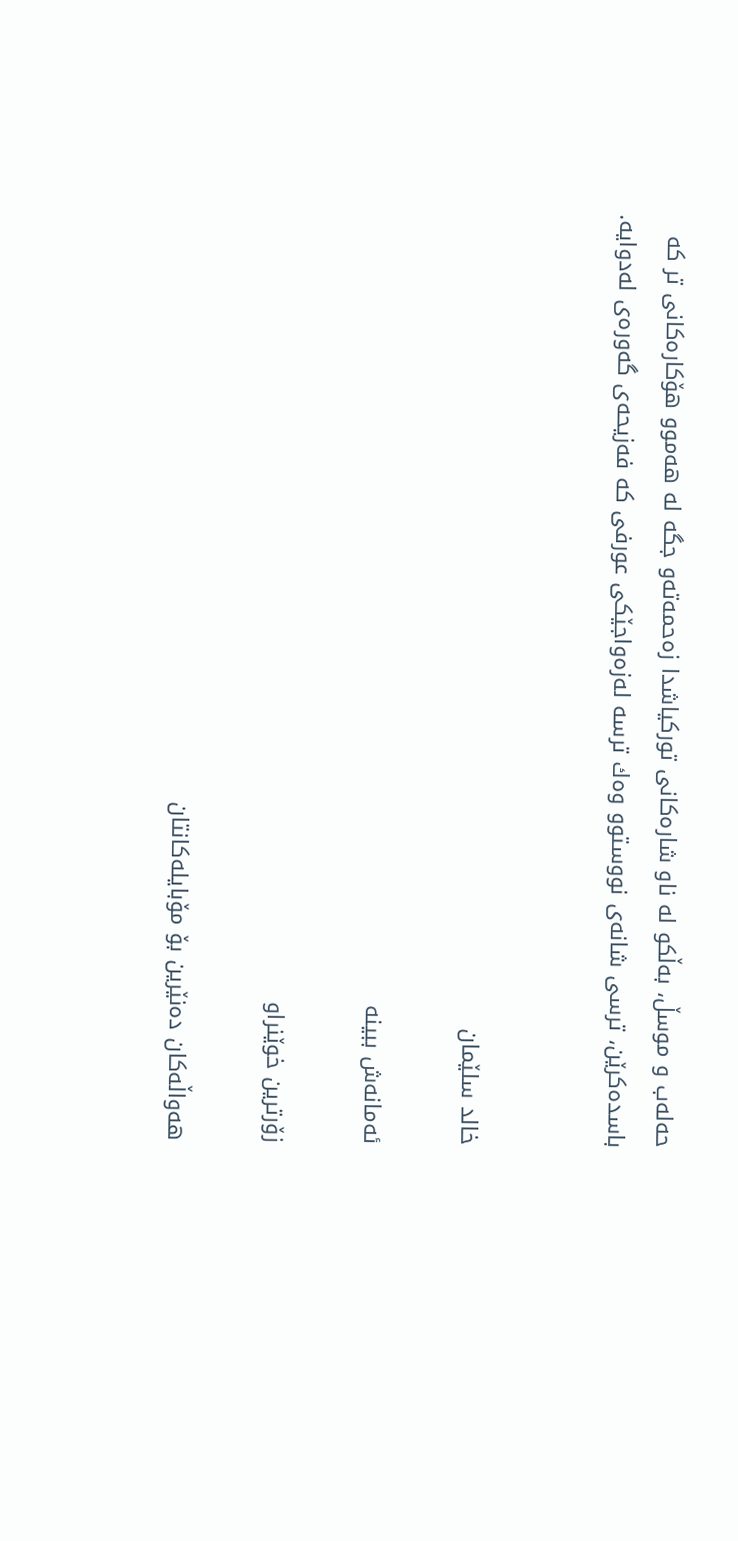حه‌له‌ب و موسڵ، به‌ڵكو له‌ ناو شاره‌كانی توركیاشدا زه‌حمه‌ته‌و جگه‌ له‌ هه‌موو هۆكاره‌كانی تر كه‌ باسده‌كرێن، ترسی شانه‌ی نووستوو وه‌ك ترسه‌ له‌زه‌واجێكی عورفی كه‌ فه‌زیحه‌ی گه‌وره‌ی له‌دوایه‌.


خالد سلێمان‌

ئەمانەش ببینە

زۆرترین خوێنراو

هەواڵەکان دەنێرین بۆ مۆبایلەکانتان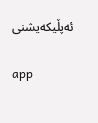ئەپڵیکەیشنی

app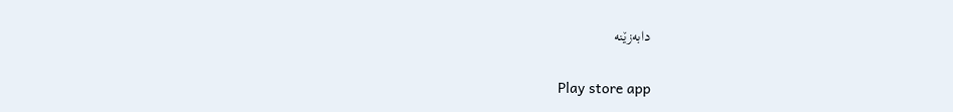دابەزێنە

Play store app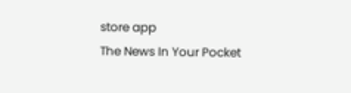store app
The News In Your Pocket